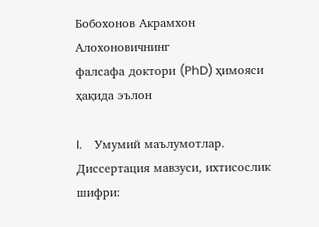Бобохонов Акрамхон Алохоновичнинг
фалсафа доктори (PhD) ҳимояси ҳақида эълон

I.    Умумий маълумотлар.
Диссертация мавзуси, ихтисослик шифри: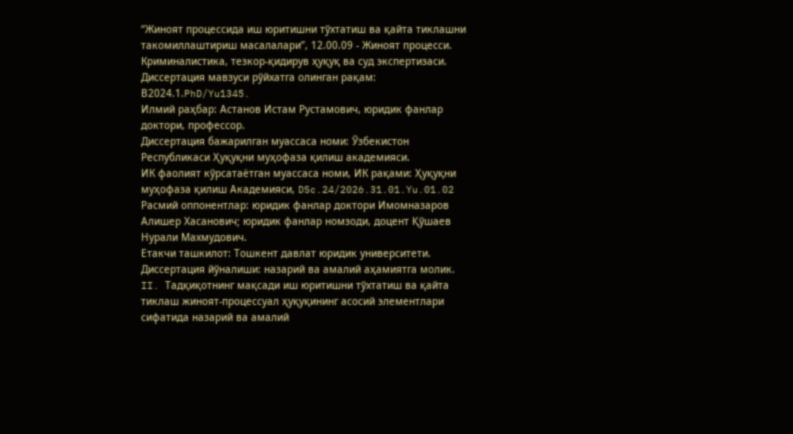“Жиноят процессида иш юритишни тўхтатиш ва қайта тиклашни такомиллаштириш масалалари”, 12.00.09 - Жиноят процесси. Криминалистика, тезкор-қидирув ҳуқуқ ва суд экспертизаси.
Диссертация мавзуси рўйхатга олинган рақам: В2024.1.PhD/Yu1345.
Илмий раҳбар: Астанов Истам Рустамович, юридик фанлар доктори, профессор.
Диссертация бажарилган муассаса номи: Ўзбекистон Республикаси Ҳуқуқни муҳофаза қилиш академияси.
ИК фаолият кўрсатаётган муассаса номи, ИК рақами: Ҳуқуқни муҳофаза қилиш Академияси, DSc.24/2026.31.01.Yu.01.02
Расмий оппонентлар: юридик фанлар доктори Имомназаров Алишер Хасанович; юридик фанлар номзоди, доцент Қўшаев Нурали Махмудович.
Етакчи ташкилот: Тошкент давлат юридик университети.
Диссертация йўналиши: назарий ва амалий аҳамиятга молик.
II. Тадқиқотнинг мақсади иш юритишни тўхтатиш ва қайта тиклаш жиноят-процессуал ҳуқуқининг асосий элементлари сифатида назарий ва амалий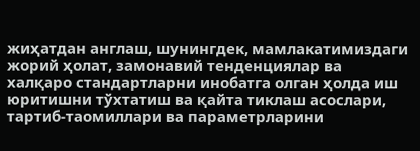жиҳатдан англаш, шунингдек, мамлакатимиздаги жорий ҳолат, замонавий тенденциялар ва халқаро стандартларни инобатга олган ҳолда иш юритишни тўхтатиш ва қайта тиклаш асослари, тартиб-таомиллари ва параметрларини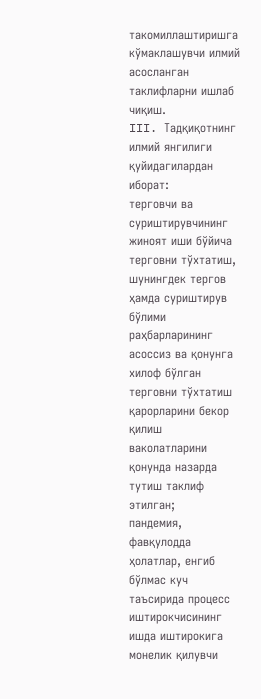такомиллаштиришга кўмаклашувчи илмий асосланган таклифларни ишлаб чиқиш.
III. Тадқиқотнинг илмий янгилиги қуйидагилардан иборат:
терговчи ва суриштирувчининг жиноят иши бўйича терговни тўхтатиш, шунингдек тергов ҳамда суриштирув бўлими раҳбарларининг асоссиз ва қонунга хилоф бўлган терговни тўхтатиш қарорларини бекор қилиш ваколатларини қонунда назарда тутиш таклиф этилган;
пандемия, фавқулодда ҳолатлар, енгиб бўлмас куч таъсирида процесс иштирокчисининг ишда иштирокига монелик қилувчи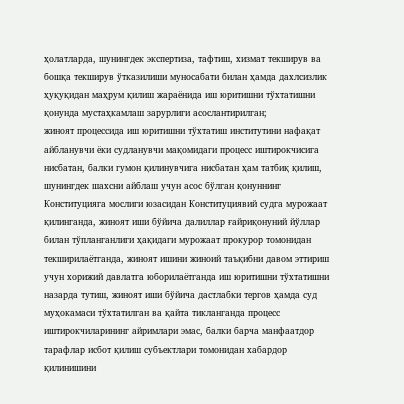ҳолатларда, шунингдек экспертиза, тафтиш, хизмат текширув ва бошқа текширув ўтказилиши муносабати билан ҳамда дахлсизлик ҳуқуқидан маҳрум қилиш жараёнида иш юритишни тўхтатишни қонунда мустаҳкамлаш зарурлиги асослантирилган;
жиноят процессида иш юритишни тўхтатиш институтини нафақат айбланувчи ёки судланувчи мақомидаги процесс иштирокчисига нисбатан, балки гумон қилинувчига нисбатан ҳам татбиқ қилиш, шунингдек шахсни айблаш учун асос бўлган қонуннинг Конституцияга мослиги юзасидан Конституциявий судга мурожаат қилинганда, жиноят иши бўйича далиллар ғайриқонуний йўллар билан тўпланганлиги ҳақидаги мурожаат прокурор томонидан текширилаётганда, жиноят ишини жиноий таъқибни давом эттириш учун хорижий давлатга юборилаётганда иш юритишни тўхтатишни назарда тутиш, жиноят иши бўйича дастлабки тергов ҳамда суд муҳокамаси тўхтатилган ва қайта тикланганда процесс иштирокчиларининг айримлари эмас, балки барча манфаатдор тарафлар исбот қилиш субъектлари томонидан хабардор қилинишини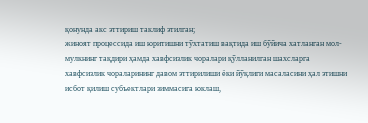қонунда акс эттириш таклиф этилган;
жиноят процессида иш юритишни тўхтатиш вақтида иш бўйича хатланган мол-мулкнинг тақдири ҳамда хавфсизлик чоралари қўлланилган шахсларга хавфсизлик чораларининг давом эттирилиши ёки йўқлиги масаласини ҳал этишни исбот қилиш субъектлари зиммасига юклаш,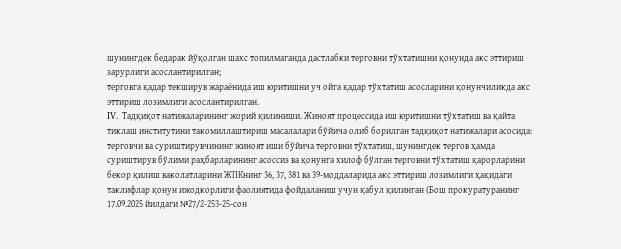шунингдек бедарак йўқолган шахс топилмаганда дастлабки терговни тўхтатишни қонунда акс эттириш зарурлиги асослантирилган;
терговга қадар текширув жараёнида иш юритишни уч ойга қадар тўхтатиш асосларини қонунчиликда акс эттириш лозимлиги асослантирилган.
IV. Тадқиқот натижаларининг жорий қилиниши. Жиноят процессида иш юритишни тўхтатиш ва қайта тиклаш институтини такомиллаштириш масалалари бўйича олиб борилган тадқиқот натижалари асосида:
терговчи ва суриштирувчининг жиноят иши бўйича терговни тўхтатиш, шунингдек тергов ҳамда суриштирув бўлими раҳбарларининг асоссиз ва қонунга хилоф бўлган терговни тўхтатиш қарорларини бекор қилиш ваколатларини ЖПКнинг 36, 37, 381 ва 39-моддаларида акс эттириш лозимлиги ҳақидаги таклифлар қонун ижодкорлиги фаолиятида фойдаланиш учун қабул қилинган (Бош прокуратуранинг 17.09.2025 йилдаги №27/2-253-25-сон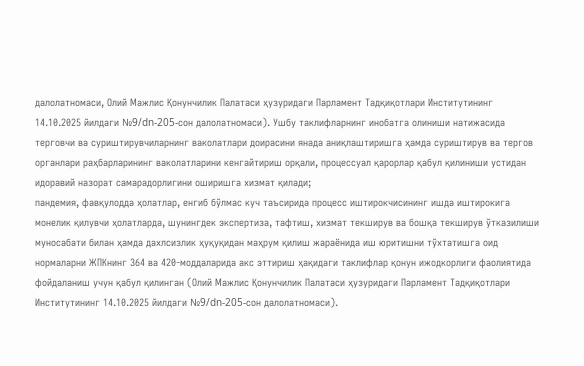далолатномаси, Олий Мажлис Қонунчилик Палатаси ҳузуридаги Парламент Тадқиқотлари Институтининг 14.10.2025 йилдаги №9/dn-205-сон далолатномаси). Ушбу таклифларнинг инобатга олиниши натижасида терговчи ва суриштирувчиларнинг ваколатлари доирасини янада аниқлаштиришга ҳамда суриштирув ва тергов органлари раҳбарларининг ваколатларини кенгайтириш орқали, процессуал қарорлар қабул қилиниши устидан идоравий назорат самарадорлигини оширишга хизмат қилади;
пандемия, фавқулодда ҳолатлар, енгиб бўлмас куч таъсирида процесс иштирокчисининг ишда иштирокига монелик қилувчи ҳолатларда, шунингдек экспертиза, тафтиш, хизмат текширув ва бошқа текширув ўтказилиши муносабати билан ҳамда дахлсизлик ҳуқуқидан маҳрум қилиш жараёнида иш юритишни тўхтатишга оид нормаларни ЖПКнинг 364 ва 420-моддаларида акс эттириш ҳақидаги таклифлар қонун ижодкорлиги фаолиятида фойдаланиш учун қабул қилинган (Олий Мажлис Қонунчилик Палатаси ҳузуридаги Парламент Тадқиқотлари Институтининг 14.10.2025 йилдаги №9/dn-205-сон далолатномаси).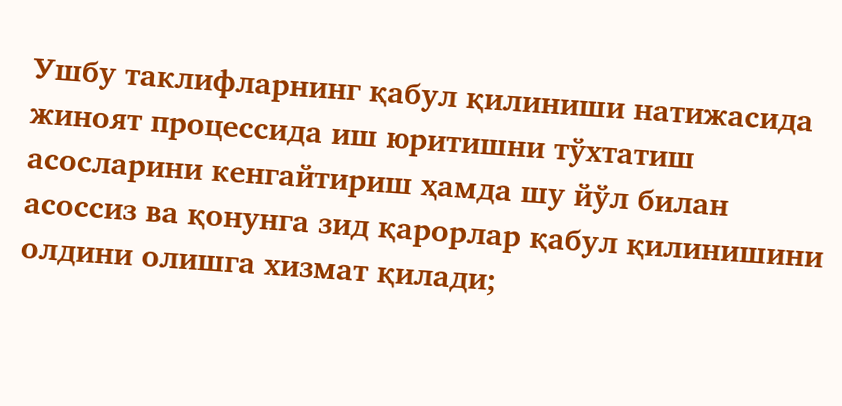Ушбу таклифларнинг қабул қилиниши натижасида жиноят процессида иш юритишни тўхтатиш асосларини кенгайтириш ҳамда шу йўл билан асоссиз ва қонунга зид қарорлар қабул қилинишини олдини олишга хизмат қилади;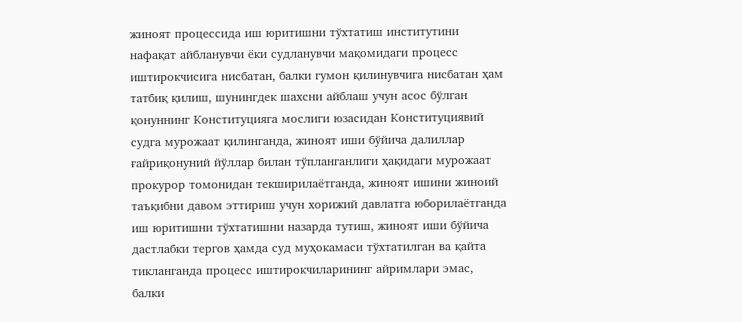жиноят процессида иш юритишни тўхтатиш институтини нафақат айбланувчи ёки судланувчи мақомидаги процесс иштирокчисига нисбатан, балки гумон қилинувчига нисбатан ҳам татбиқ қилиш, шунингдек шахсни айблаш учун асос бўлган қонуннинг Конституцияга мослиги юзасидан Конституциявий судга мурожаат қилинганда, жиноят иши бўйича далиллар ғайриқонуний йўллар билан тўпланганлиги ҳақидаги мурожаат прокурор томонидан текширилаётганда, жиноят ишини жиноий таъқибни давом эттириш учун хорижий давлатга юборилаётганда иш юритишни тўхтатишни назарда тутиш, жиноят иши бўйича дастлабки тергов ҳамда суд муҳокамаси тўхтатилган ва қайта тикланганда процесс иштирокчиларининг айримлари эмас, балки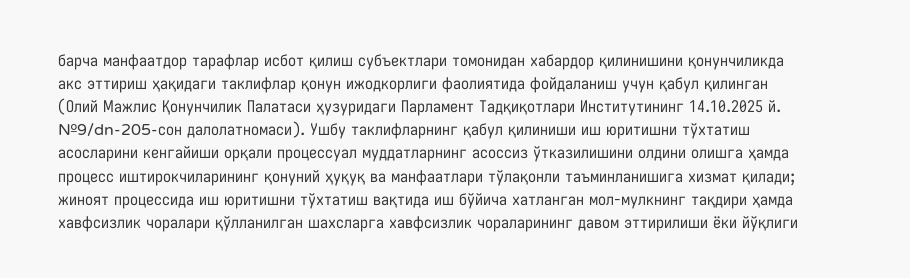барча манфаатдор тарафлар исбот қилиш субъектлари томонидан хабардор қилинишини қонунчиликда акс эттириш ҳақидаги таклифлар қонун ижодкорлиги фаолиятида фойдаланиш учун қабул қилинган (Олий Мажлис Қонунчилик Палатаси ҳузуридаги Парламент Тадқиқотлари Институтининг 14.10.2025 й. №9/dn-205-сон далолатномаси). Ушбу таклифларнинг қабул қилиниши иш юритишни тўхтатиш асосларини кенгайиши орқали процессуал муддатларнинг асоссиз ўтказилишини олдини олишга ҳамда процесс иштирокчиларининг қонуний ҳуқуқ ва манфаатлари тўлақонли таъминланишига хизмат қилади;
жиноят процессида иш юритишни тўхтатиш вақтида иш бўйича хатланган мол-мулкнинг тақдири ҳамда хавфсизлик чоралари қўлланилган шахсларга хавфсизлик чораларининг давом эттирилиши ёки йўқлиги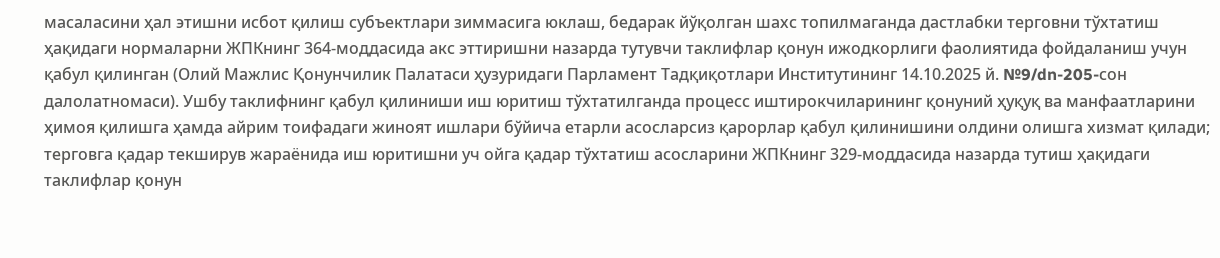масаласини ҳал этишни исбот қилиш субъектлари зиммасига юклаш, бедарак йўқолган шахс топилмаганда дастлабки терговни тўхтатиш ҳақидаги нормаларни ЖПКнинг 364-моддасида акс эттиришни назарда тутувчи таклифлар қонун ижодкорлиги фаолиятида фойдаланиш учун қабул қилинган (Олий Мажлис Қонунчилик Палатаси ҳузуридаги Парламент Тадқиқотлари Институтининг 14.10.2025 й. №9/dn-205-сон далолатномаси). Ушбу таклифнинг қабул қилиниши иш юритиш тўхтатилганда процесс иштирокчиларининг қонуний ҳуқуқ ва манфаатларини ҳимоя қилишга ҳамда айрим тоифадаги жиноят ишлари бўйича етарли асосларсиз қарорлар қабул қилинишини олдини олишга хизмат қилади;
терговга қадар текширув жараёнида иш юритишни уч ойга қадар тўхтатиш асосларини ЖПКнинг 329-моддасида назарда тутиш ҳақидаги таклифлар қонун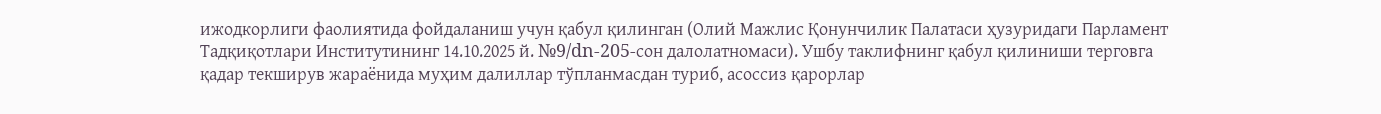ижодкорлиги фаолиятида фойдаланиш учун қабул қилинган (Олий Мажлис Қонунчилик Палатаси ҳузуридаги Парламент Тадқиқотлари Институтининг 14.10.2025 й. №9/dn-205-сон далолатномаси). Ушбу таклифнинг қабул қилиниши терговга қадар текширув жараёнида муҳим далиллар тўпланмасдан туриб, асоссиз қарорлар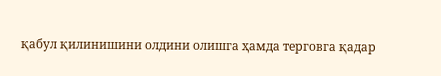қабул қилинишини олдини олишга ҳамда терговга қадар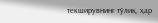текширувнинг тўлиқ, ҳар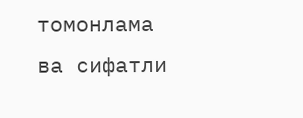томонлама ва сифатли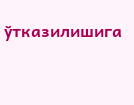ўтказилишига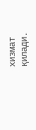хизмат қилади.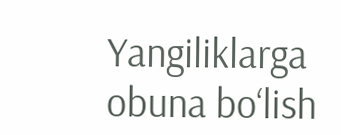Yangiliklarga obuna bo‘lish